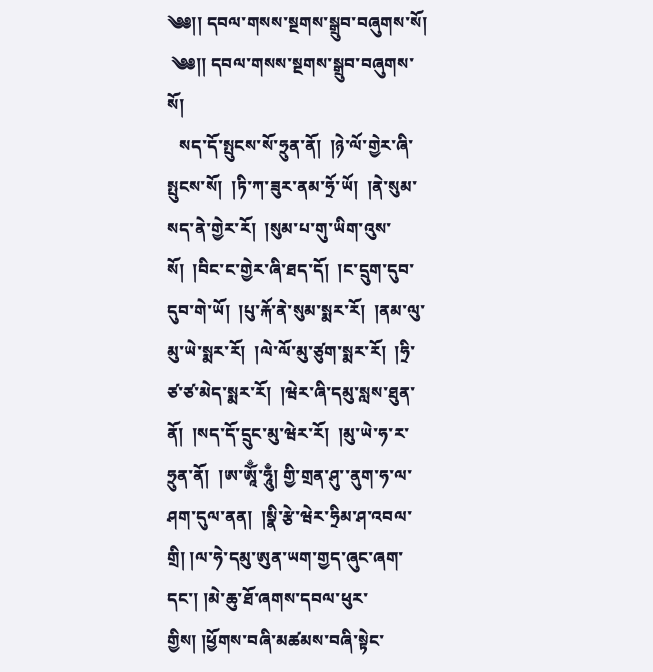༄༅།། དབལ་གསས་སྔགས་སྒྲུབ་བཞུགས་སོ།
 ༄༅།། དབལ་གསས་སྔགས་སྒྲུབ་བཞུགས་སོ།
   སད་དོ་སྤུངས་སོ་ཧྲུན་ནོ།  །ཉེ་ལོ་གྱེར་ཞི་སྤུངས་སོ།  །ཏི་ཀ་ཟུར་ནམ་ཧྲོ་ཡོ།  །ནེ་སུམ་སད་ནེ་གྱེར་རོ།  །སུམ་པ་གུ་ཡིག་འུས་སོ།  །བིང་ང་གྱེར་ཞི་ཐད་དོ།  །ང་དྲུག་དུབ་དུབ་གེ་ཡོ།  །པུ་རྐོ་ནེ་སུམ་སྨར་རོ།  །ནམ་ལུ་མུ་ཡེ་སྨར་རོ།  །ལེ་ལོ་མུ་ཙུག་སྨར་རོ།  །ཧྲི་ཙ་ཙ་མེད་སྨར་རོ།  །ཝེར་ཞི་དམུ་སླས་ཐུན་ནོ།  །སད་དོ་དྲུང་མུ་ཝེར་རོ།  །མུ་ཡེ་ཧ་ར་ཧྲུན་ནོ།  །ཨ་ཨཱོྃ་ཧཱུྃ། གྱི་གྲན་ཤུ་་ནུག་ཧ་ལ་ཤག་དུལ་ནན།  །སྣི་རྩེ་ཝེར་ཧྲིམ་ཤ་འབལ་གྲི། །ལ་ཧེ་དམུ་ཨུན་ཡག་གྱད་ཞུང་ཞག་དང་། །མེ་ཆུ་ཐོ་ཞགས་དབལ་ཕུར་གྱིས། །ཕྱོགས་བཞི་མཚམས་བཞི་སྟེང་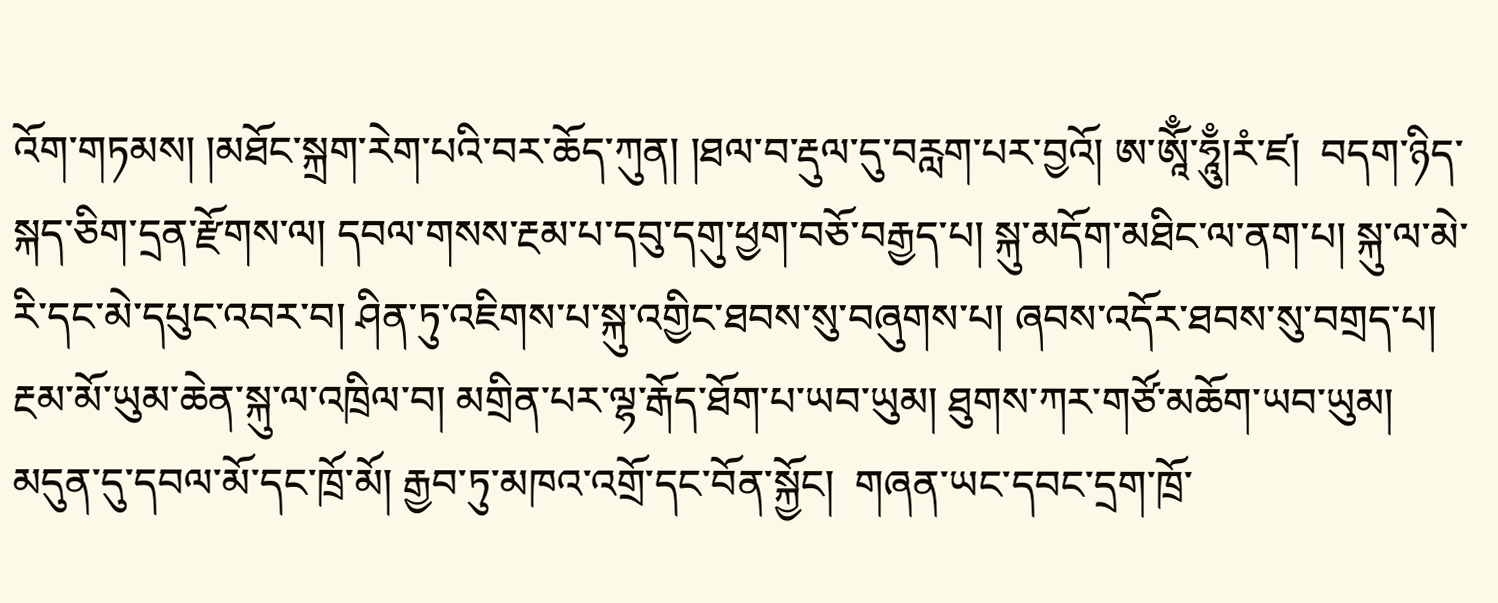འོག་གཏམས། །མཐོང་སྐྲག་རེག་པའི་བར་ཆོད་ཀུན། །ཐལ་བ་རྡུལ་དུ་བརླག་པར་བྱའོ། ཨ་ཨཱོྃ་ཧཱུྃ།རཾ་ཛ།  བདག་ཉིད་སྐད་ཅིག་དྲན་རྫོགས་ལ། དབལ་གསས་རྔམ་པ་དབུ་དགུ་ཕྱག་བཅོ་བརྒྱད་པ། སྐུ་མདོག་མཐིང་ལ་ནག་པ། སྐུ་ལ་མེ་རི་དང་མེ་དཔུང་འབར་བ། ཤིན་ཏུ་འཇིགས་པ་སྐུ་འགྱིང་ཐབས་སུ་བཞུགས་པ། ཞབས་འདོར་ཐབས་སུ་བགྲད་པ། རྔམ་མོ་ཡུམ་ཆེན་སྐུ་ལ་འཁྲིལ་བ། མགྲིན་པར་ལྷ་རྒོད་ཐོག་པ་ཡབ་ཡུམ། ཐུགས་ཀར་གཙོ་མཆོག་ཡབ་ཡུམ། མདུན་དུ་དབལ་མོ་དང་ཁྲོ་མོ། རྒྱབ་ཏུ་མཁའ་འགྲོ་དང་བོན་སྐྱོང།  གཞན་ཡང་དབང་དྲག་ཁྲོ་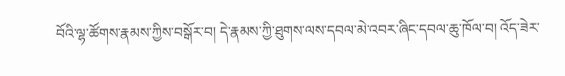བོའི་ལྷ་ཚོགས་རྣམས་ཀྱིས་བསྒོར་བ། དེ་རྣམས་ཀྱི་ཐུགས་ལས་དབལ་མེ་འབར་ཞིང་དབལ་ཆུ་ཁོལ་བ། འོད་ཟེར་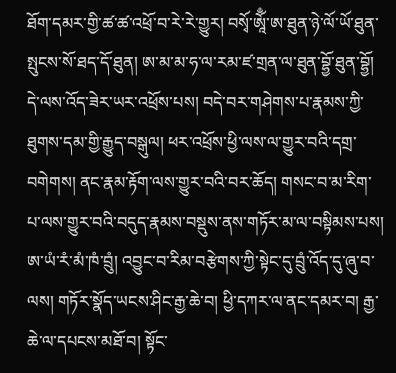ཐོག་དམར་གྱི་ཚ་ཚ་འཕྲོ་བ་རེ་རེ་གྱུར། བསྭོ་ཨཱོྃ་ཨ་ཐུན་ཉེ་ལོ་ཡོ་ཐུན་སྤུངས་སོ་ཐད་དོ་ཐུན། ཨ་མ་མ་ཧ་ལ་རམ་ཛ་གྲན་ལ་ཐུན་བྷྱོ་ཐུན་བྷྱོ། དེ་ལས་འོད་ཟེར་ཡར་འཕྲོས་པས། བདེ་བར་གཤེགས་པ་རྣམས་ཀྱི་ཐུགས་དམ་གྱི་རྒྱུད་བསྒུལ། ཕར་འཕྲོས་ཕྱི་ལས་ལ་གྱུར་བའི་དགྲ་བགེགས། ནང་རྣམ་རྟོག་ལས་གྱུར་བའི་བར་ཆོད། གསང་བ་མ་རིག་པ་ལས་གྱུར་བའི་བདུད་རྣམས་བསྡུས་ནས་གཏོར་མ་ལ་བསྟིམས་པས། ཨ་ཡཾ་རཾ་མཾ་ཁཾ་བྲུཾ། འབྱུང་བ་རིམ་བརྩེགས་ཀྱི་སྟེང་དུ་བྲུཾ་འོད་དུ་ཞུ་བ་ལས། གཏོར་སྣོད་ཡངས་ཤིང་རྒྱ་ཆེ་བ། ཕྱི་དཀར་ལ་ནང་དམར་བ། རྒྱ་ཆེ་ལ་དཔངས་མཐོ་བ། སྟོང་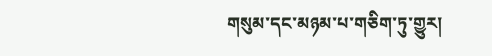གསུམ་དང་མཉམ་པ་གཅིག་ཏུ་གྱུར།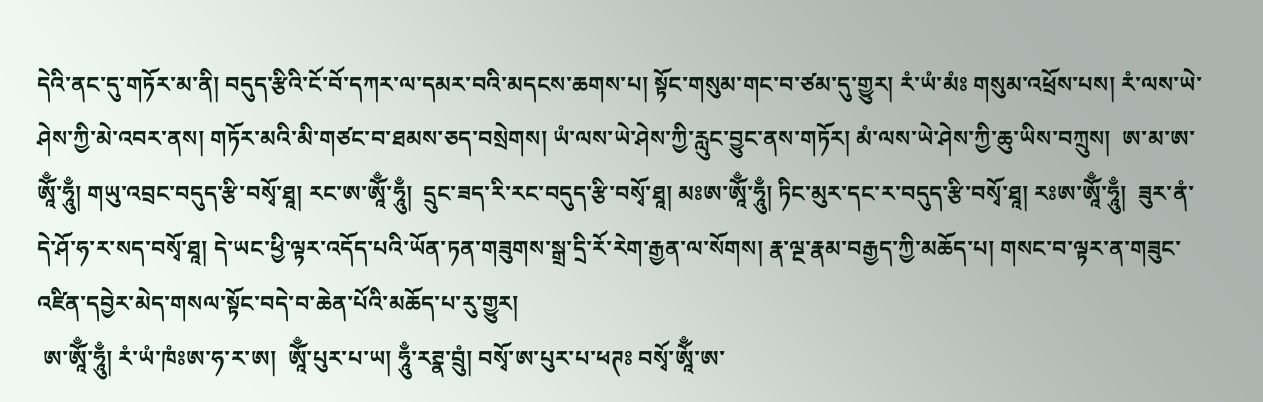དེའི་ནང་དུ་གཏོར་མ་ནི། བདུད་རྩིའི་ངོ་བོ་དཀར་ལ་དམར་བའི་མདངས་ཆགས་པ། སྟོང་གསུམ་གང་བ་ཙམ་དུ་གྱུར། རཾ་ཡཾ་མཾཿ གསུམ་འཕྲོས་པས། རཾ་ལས་ཡེ་ཤེས་ཀྱི་མེ་འབར་ནས། གཏོར་མའི་མི་གཙང་བ་ཐམས་ཅད་བསྲེགས། ཡཾ་ལས་ཡེ་ཤེས་ཀྱི་རླུང་བྱུང་ནས་གཏོར། མཾ་ལས་ཡེ་ཤེས་ཀྱི་ཆུ་ཡིས་བཀྲུས།  ཨ་མ་ཨ་ཨཱོྃ་ཧཱུྃ། གཡུ་འབྲང་བདུད་རྩི་བསྭོ་ཐཱ། རང་ཨ་ཨཱོྃ་ཧཱུྃ།  དྲུང་ཟད་རི་རང་བདུད་རྩི་བསྭོ་ཐཱ། མཿཨ་ཨཱོྃ་ཧཱུྃ། ཏིང་མུར་དང་ར་བདུད་རྩི་བསྭོ་ཐཱ། རཿཨ་ཨཱོྃ་ཧཱུྃ།  ཟུར་ནཾ་དེ་ཤོ་ཧ་ར་སད་བསྭོ་ཐཱ། དེ་ཡང་ཕྱི་ལྟར་འདོད་པའི་ཡོན་ཏན་གཟུགས་སྒྲ་དྲི་རོ་རེག་རྒྱན་ལ་སོགས། རྣ་ལྔ་རྣམ་བརྒྱད་ཀྱི་མཆོད་པ། གསང་བ་ལྟར་ན་གཟུང་འཛིན་དབྱེར་མེད་གསལ་སྟོང་བདེ་བ་ཆེན་པོའི་མཆོད་པ་རུ་གྱུར།
 ཨ་ཨཱོྃ་ཧཱུྃ། རཾ་ཡཾ་ཁཾཿཨ་ཧ་ར་ཨ།  ཨཱོྃ་པུར་པ་ཡ། ཧཱུྃ་རཊྣ་བྲུཾ། བསྭོ་ཨ་པུར་པ་ཕཊཿ བསྭོ་ཨཱོྃ་ཨ་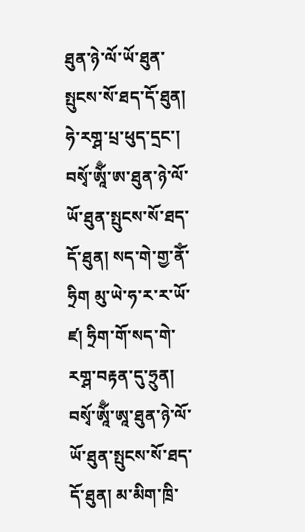ཐུན་ཉེ་ལོ་ཡོ་ཐུན་སྤུངས་སོ་ཐད་དོ་ཐུན། ཧེ་རགྴ་པྲ་ཕུད་དྲང་། བསྭོ་ཨཱོྃ་ཨ་ཐུན་ཉེ་ལོ་ཡོ་ཐུན་སྤུངས་སོ་ཐད་དོ་ཐུན། སད་གེ་གྱ་ནོཾ་ཧྲིག མུ་ཡེ་ཧ་ར་ར་ཡོ་ཛ། ཧྲིག་གོ་སད་གེ་རགྴ་བརྟན་དུ་ཧྲུན། བསྭོ་ཨཱོྃ་ཨཱ་ཐུན་ཉེ་ལོ་ཡོ་ཐུན་སྤུངས་སོ་ཐད་དོ་ཐུན། མ་མིག་ཁྲི་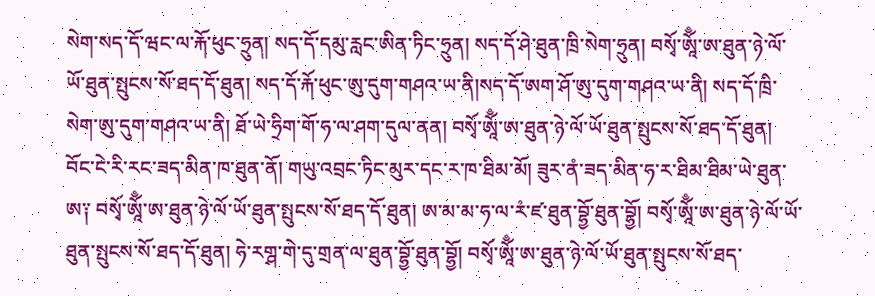སེག་སད་དོ་ཝང་ལ་རྐོ་ཕུང་ཧྲུན། སད་དོ་དམུ་རླང་ཨིན་ཏིང་ཧྲུན། སད་དོ་ཤེ་ཐུན་ཁྲི་སེག་ཧྲུན། བསྭོ་ཨཱོྃ་ཨ་ཐུན་ཉེ་ལོ་ཡོ་ཐུན་སྤུངས་སོ་ཐད་དོ་ཐུན། སད་དོ་རྐོ་ཕུང་ཨུ་དུག་གཤའ་ཡ་ནི།སད་དོ་ཨག་ཤོ་ཨུ་དུག་གཤའ་ཡ་ནི། སད་དོ་ཁྲི་སེག་ཨུ་དུག་གཤའ་ཡ་ནི། ཐོ་ཡེ་ཧྲིག་གོ་ཧ་ལ་ཤག་དུལ་ནན། བསྭོ་ཨཱོྃ་ཨ་ཐུན་ཉེ་ལོ་ཡོ་ཐུན་སྤུངས་སོ་ཐད་དོ་ཐུན། བོང་ངེ་རི་རང་ཟད་མིན་ཁ་ཐུན་ནོ། གཡུ་འབྲང་ཏིང་མུར་དང་ར་ཁ་ཐིམ་མོ། ཟུར་ནཾ་ཟད་མིན་ཧ་ར་ཐིམ་ཐིམ་ཡེ་ཐུན་ཨ༑ བསྭོ་ཨཱོྃ་ཨ་ཐུན་ཉེ་ལོ་ཡོ་ཐུན་སྤུངས་སོ་ཐད་དོ་ཐུན། ཨ་མ་མ་ཧ་ལ་རཾ་ཛ་ཐུན་བྷྱོ་ཐུན་བྷྱོ། བསྭོ་ཨཱོྃ་ཨ་ཐུན་ཉེ་ལོ་ཡོ་ཐུན་སྤུངས་སོ་ཐད་དོ་ཐུན། ཧེ་རགྴ་གེ་དུ་གྲན་ལ་ཐུན་བྷྱོ་ཐུན་བྷྱོ། བསྭོ་ཨཱོྃ་ཨ་ཐུན་ཉེ་ལོ་ཡོ་ཐུན་སྤུངས་སོ་ཐད་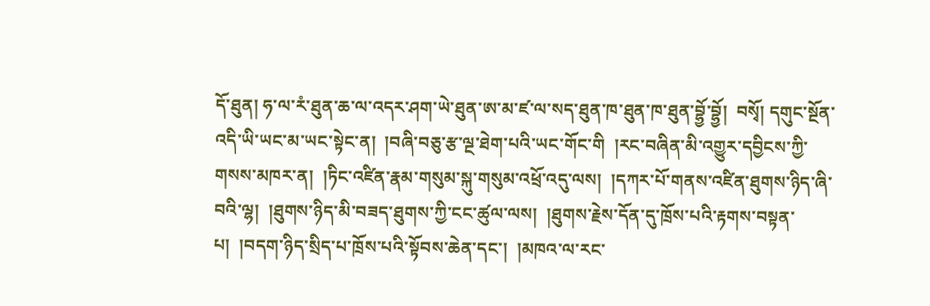དོ་ཐུན། ཧ་ལ་རཾ་ཐུན་ཆ་ལ་འདར་ཤག་ཡེ་ཐུན་ཨ་མ་ཛ་ལ་སད་ཐུན་ཁ་ཐུན་ཁ་ཐུན་བྷྱོ་བྷྱོ།  བསྭོ། དགུང་སྔོན་འདི་ཡི་ཡང་མ་ཡང་སྟེང་ན།  །བཞི་བཅུ་རྩ་ལྔ་ཐེག་པའི་ཡང་གོང་གི  །རང་བཞིན་མི་འགྱུར་དབྱིངས་ཀྱི་གསས་མཁར་ན།  །ཏིང་འཛིན་རྣམ་གསུམ་སྐུ་གསུམ་འཕྲོ་འདུ་ལས།  །དཀར་པོ་གནས་འཛིན་ཐུགས་ཉིད་ཞི་བའི་ལྷ།  །ཐུགས་ཉིད་མི་བཟད་ཐུགས་ཀྱི་ངང་ཚུལ་ལས།  །ཐུགས་རྗེས་དོན་དུ་ཁྲོས་པའི་རྟགས་བསྟན་པ།  །བདག་ཉིད་སྲིད་པ་ཁྲོས་པའི་སྟོབས་ཆེན་དང་།  །མཁའ་ལ་རང་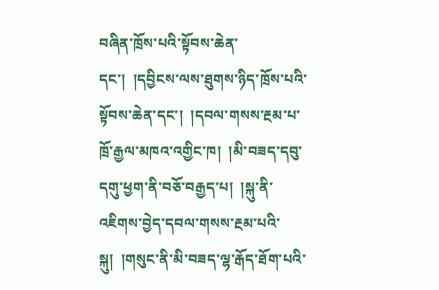བཞིན་ཁྲོས་པའི་སྟོབས་ཆེན་དང་།  །དབྱིངས་ལས་ཐུགས་ཉིད་ཁྲོས་པའི་སྟོབས་ཆེན་དང་།  །དབལ་གསས་རྔམ་པ་ཁྲོ་རྒྱལ་མཁའ་འགྱིང་ཁ།  །མི་བཟད་དབུ་དགུ་ཕྱག་ནི་བཅོ་བརྒྱད་པ།  །སྐུ་ནི་འཇིགས་བྱེད་དབལ་གསས་རྔམ་པའི་སྐུ།  །གསུང་ནི་མི་བཟད་ལྷ་རྒོད་ཐོག་པའི་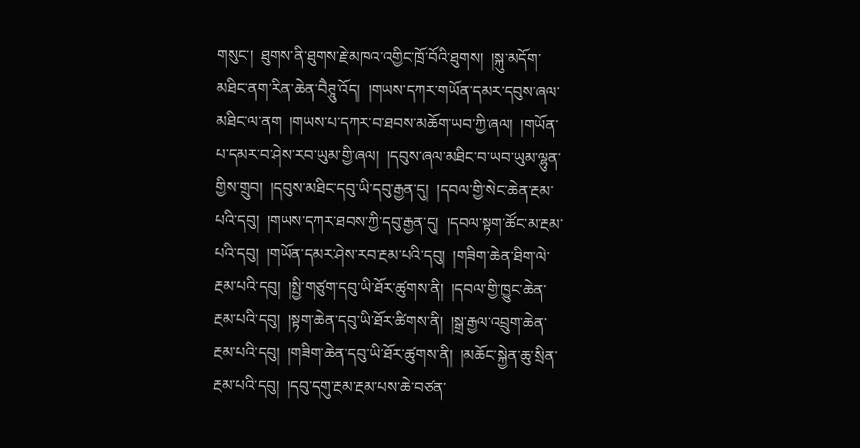གསུང་།  ཐུགས་ནི་ཐུགས་རྗེ་མཁའ་འགྱིང་ཁྲོ་བོའི་ཐུགས།  །སྐུ་མདོག་མཐིང་ནག་རིན་ཆེན་བཻཊཱུ་འོད།  །གཡས་དཀར་གཡོན་དམར་དབུས་ཞལ་མཐིང་ལ་ནག  །གཡས་པ་དཀར་བ་ཐབས་མཆོག་ཡབ་ཀྱི་ཞལ།  །གཡོན་པ་དམར་བ་ཤེས་རབ་ཡུམ་གྱི་ཞལ།  །དབུས་ཞལ་མཐིང་བ་ཡབ་ཡུམ་ལྷུན་གྱིས་གྲུབ།  །དབུས་མཐིང་དབུ་ཡི་དབུ་རྒྱན་དུ།  །དབལ་གྱི་སེང་ཆེན་རྔམ་པའི་དབུ།  །གཡས་དཀར་ཐབས་ཀྱི་དབུ་རྒྱན་དུ།  །དབལ་སྟག་ཚོང་མ་རྔམ་པའི་དབུ།  །གཡོན་དམར་ཤེས་རབ་རྔམ་པའི་དབུ།  །གཟིག་ཆེན་ཐིག་ལེ་རྔམ་པའི་དབུ།  །སྤྱི་གཙུག་དབུ་ཡི་ཐོར་ཚུགས་ནི།  །དབལ་གྱི་ཁྱུང་ཆེན་རྔམ་པའི་དབུ།  །སྟག་ཆེན་དབུ་ཡི་ཐོར་ཚིགས་ནི།  །སྒྲ་རྒྱལ་འབྲུག་ཆེན་རྔམ་པའི་དབུ།  །གཟིག་ཆེན་དབུ་ཡི་ཐོར་ཚུགས་ནི།  །མཆོང་སྐྱེན་ཆུ་སྲིན་རྔམ་པའི་དབུ།  །དབུ་དགུ་རྔམ་རྔམ་པས་ཆེ་བཙན་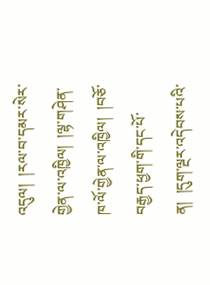འདུལ།  །རལ་བ་དམར་སེར་གྱེན་ལ་འཁྱིལ།  །ལྷ་གཤེན་ཁ་ལོ་གྱེན་ལ་འཁྱིལ།  །བཅོ་བརྒྱད་ཕྱག་གི་དང་པོ་ན།  །དུག་ལྔར་འདེབས་པའི་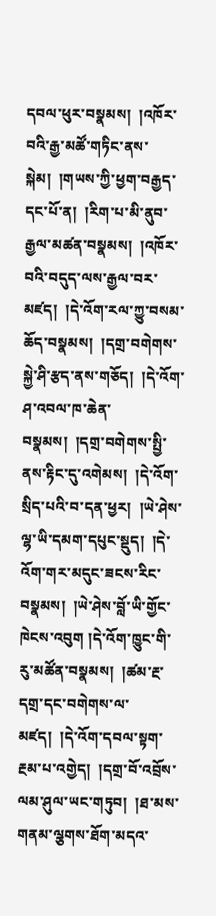དབལ་ཕུར་བསྣམས།  །འཁོར་བའི་རྒྱ་མཚོ་གཏིང་ནས་སྐེམ།  །གཡས་ཀྱི་ཕྱག་བརྒྱད་དང་པོ་ན།  །རིག་པ་མི་ནུབ་རྒྱལ་མཚན་བསྣམས།  །འཁོར་བའི་བདུད་ལས་རྒྱལ་བར་མཛད།  །དེ་འོག་རལ་ཀྱུ་བསམ་ཆོད་བསྣམས།  །དགྲ་བགེགས་སྐྱེ་ཤི་རྩད་ནས་གཅོད།  །དེ་འོག་ཤ་འབལ་ཁ་ཆེན་བསྣམས།  །དགྲ་བགེགས་སྤྱི་ནས་རྟིང་དུ་འགེམས།  །དེ་འོག་སྲིད་པའི་བ་དན་ཕྱར།  །ཡེ་ཤེས་ལྷ་ཡི་དམག་དཔུང་སྡུད།  །དེ་འོག་གར་མདུང་ཟངས་རིང་བསྣམས།  །ཡེ་ཤེས་བློ་ཡི་གྱོང་ཁེངས་འབུག །དེ་འོག་ཁྱུང་གི་རུ་མཚོན་བསྣམས།  །ཚམ་རྔ་དགྲ་དང་བགེགས་ལ་མཛད།  །དེ་འོག་དབལ་སྟག་རྔམ་པ་འགྱེད།  །དགྲ་བོ་འབྲོས་ལམ་ཤུལ་ཡང་གཏུབ།  །ཐ་མས་གནམ་ལྕགས་ཐོག་མདའ་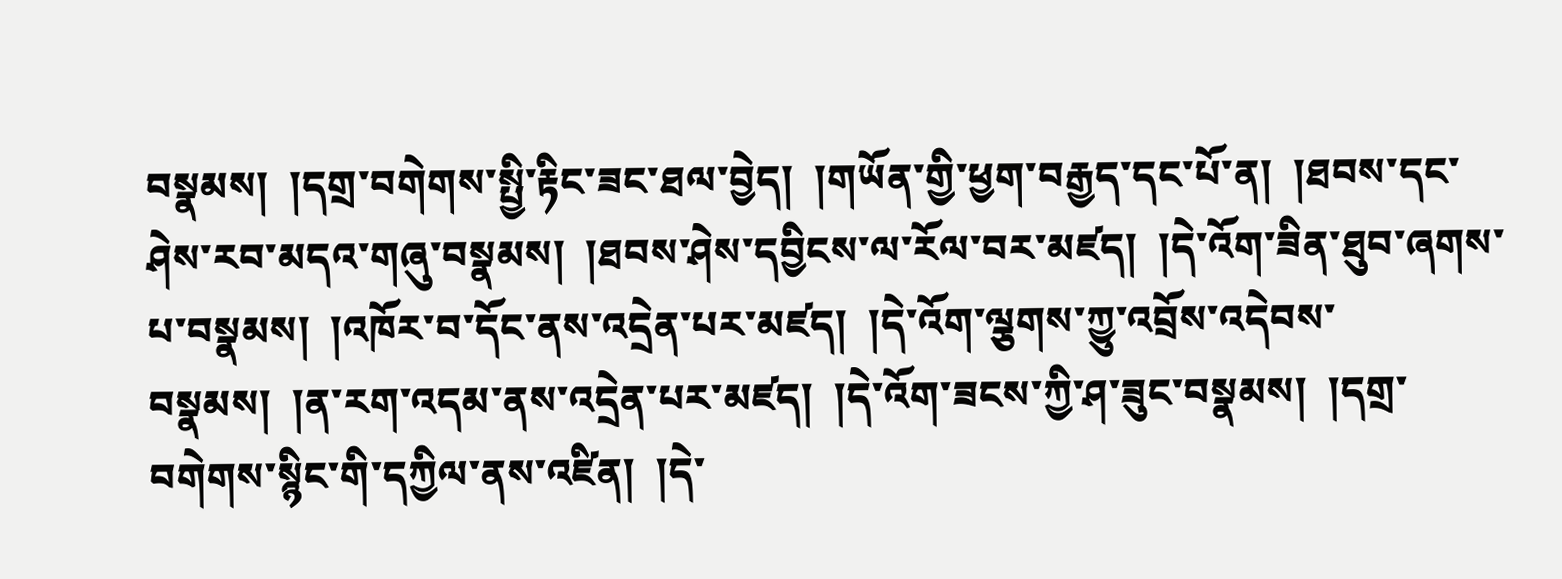བསྣམས།  །དགྲ་བགེགས་སྤྱི་རྟིང་ཟང་ཐལ་བྱེད།  །གཡོན་གྱི་ཕྱག་བརྒྱད་དང་པོ་ན།  །ཐབས་དང་ཤེས་རབ་མདའ་གཞུ་བསྣམས།  །ཐབས་ཤེས་དབྱིངས་ལ་རོལ་བར་མཛད།  །དེ་འོག་ཟིན་ཐུབ་ཞགས་པ་བསྣམས།  །འཁོར་བ་དོང་ནས་འདྲེན་པར་མཛད།  །དེ་འོག་ལྕགས་ཀྱུ་འབྲོས་འདེབས་བསྣམས།  །ན་རག་འདམ་ནས་འདྲེན་པར་མཛད།  །དེ་འོག་ཟངས་ཀྱི་ཤ་ཟུང་བསྣམས།  །དགྲ་བགེགས་སྙིང་གི་དཀྱིལ་ནས་འཛིན།  །དེ་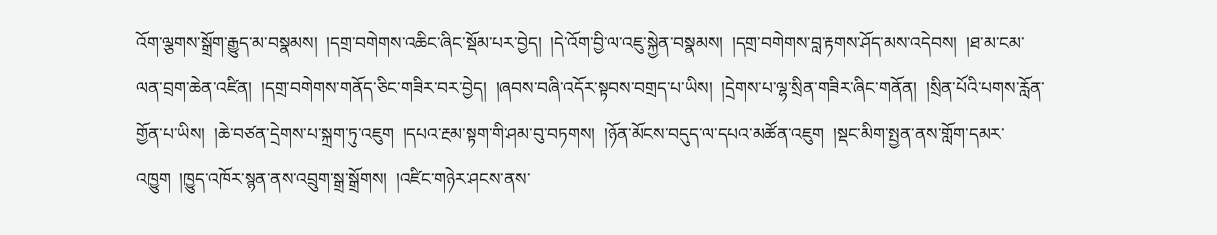འོག་ལྕགས་སྒྲོག་རྒྱུད་མ་བསྣམས།  །དགྲ་བགེགས་འཆིང་ཞིང་སྡོམ་པར་བྱེད།  །དེ་འོག་བྱི་ལ་འཇུ་སྐྱེན་བསྣམས།  །དགྲ་བགེགས་བླ་རྟགས་ཤོད་མས་འདེབས།  །ཐ་མ་ངམ་ལན་བྲག་ཆེན་འཛིན།  །དགྲ་བགེགས་གནོད་ཅིང་གཟིར་བར་བྱེད།  །ཞབས་བཞི་འདོར་སྟབས་བགྲད་པ་ཡིས།  །དྲེགས་པ་ལྷ་སྲིན་གཟིར་ཞིང་གནོན།  །སྲིན་པོའི་པགས་རློན་གྱོན་པ་ཡིས།  །ཆེ་བཙན་དྲེགས་པ་སྐྲག་ཏུ་འཇུག  །དཔའ་རྔམ་སྟག་གི་ཤམ་བུ་བཏགས།  །ཉོན་མོངས་བདུད་ལ་དཔའ་མཚོན་འཇུག  །སྡང་མིག་སྤྱན་ནས་གློག་དམར་འཁྱུག  །ཁྱུད་འཁོར་སྙན་ནས་འབྲུག་སྒྲ་སྒྲོགས།  །འཛིང་གཉེར་ཤངས་ནས་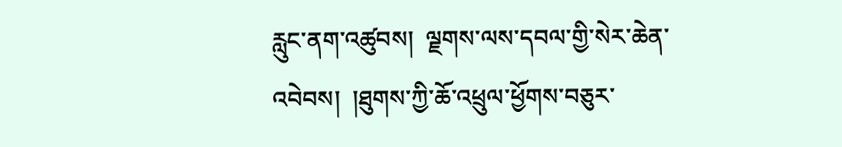རླུང་ནག་འཚུབས།  ལྗགས་ལས་དབལ་གྱི་སེར་ཆེན་འབེབས།  །ཐུགས་ཀྱི་ཆོ་འཕྲུལ་ཕྱོགས་བཅུར་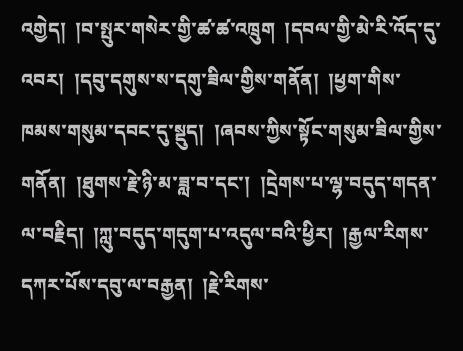འགྱེད།  །བ་སྤུར་གསེར་གྱི་ཚ་ཚ་འཁྲུག  །དབལ་གྱི་མེ་རི་འོད་དུ་འབར།  །དབུ་དགུས་ས་དགུ་ཟིལ་གྱིས་གནོན།  །ཕྱག་གིས་ཁམས་གསུམ་དབང་དུ་སྡུད།  །ཞབས་ཀྱིས་སྟོང་གསུམ་ཟིལ་གྱིས་གནོན།  །ཐུགས་རྗེ་ཉི་མ་ཟླ་བ་དང་།  །དྲེགས་པ་ལྷ་བདུད་གདན་ལ་བརྗིད།  །ཀླུ་བདུད་གདུག་པ་འདུལ་བའི་ཕྱིར།  །རྒྱལ་རིགས་དཀར་པོས་དབུ་ལ་བརྒྱན།  །རྗེ་རིགས་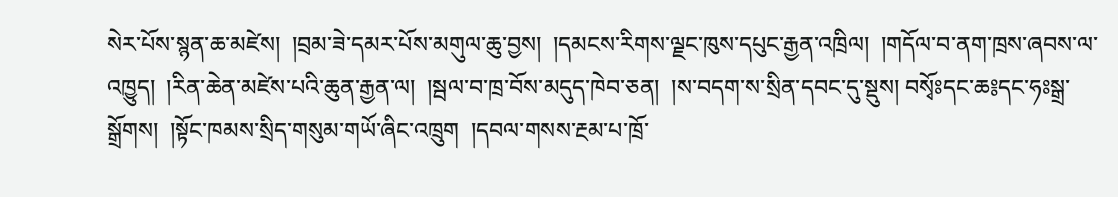སེར་པོས་སྙན་ཆ་མཛེས།  །བྲམ་ཟེ་དམར་པོས་མགུལ་ཆུ་བྱས།  །དམངས་རིགས་ལྗང་ཁུས་དཔུང་རྒྱན་འཁྲིལ།  །གདོལ་བ་ནག་ཁྲས་ཞབས་ལ་འཁྱུད།  །རིན་ཆེན་མཛེས་པའི་ཆུན་རྒྱན་ལ།  །སྦལ་བ་ཁྲ་བོས་མདུད་ཁེབ་ཅན།  །ས་བདག་ས་སྲིན་དབང་དུ་སྡུས། བསྭོཿདང་ཆ༔དང་ཧཿསྒྲ་སྒྲོགས།  །སྟོང་ཁམས་སྲིད་གསུམ་གཡོ་ཞིང་འཁྲུག  །དབལ་གསས་རྔམ་པ་ཁྲོ་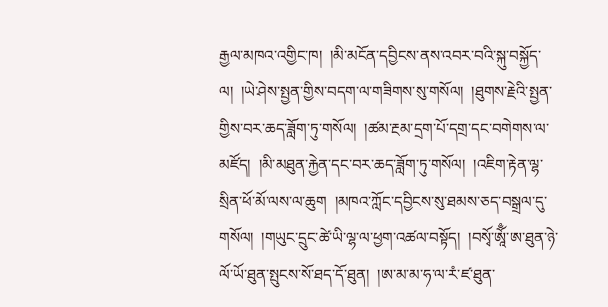རྒྱལ་མཁའ་འགྱིང་ཁ།  །མི་མངོན་དབྱིངས་ནས་འབར་བའི་སྐུ་བསྐྱོད་ལ།  །ཡེ་ཤེས་སྤྱན་གྱིས་བདག་ལ་གཟིགས་སུ་གསོལ།  །ཐུགས་རྗེའི་སྤྱན་གྱིས་བར་ཆད་ཟློག་ཏུ་གསོལ།  །ཚམ་རྔམ་དྲག་པོ་དགྲ་དང་བགེགས་ལ་མཛོད།  །མི་མཐུན་རྐྱེན་དང་བར་ཆད་ཟློག་ཏུ་གསོལ།  །འཇིག་རྟེན་ལྷ་སྲིན་ཕོ་མོ་ལས་ལ་ཆུག  །མཁའ་ཀློང་དབྱིངས་སུ་ཐམས་ཅད་བསྒྲལ་དུ་གསོལ།  །གཡུང་དྲུང་ཚེ་ཡི་ལྷ་ལ་ཕྱག་འཚལ་བསྟོད།  །བསྭོ་ཨཱོྃ་ཨ་ཐུན་ཉེ་ལོ་ཡོ་ཐུན་སྤུངས་སོ་ཐད་དོ་ཐུན།  །ཨ་མ་མ་ཧ་ལ་རཾ་ཛ་ཐུན་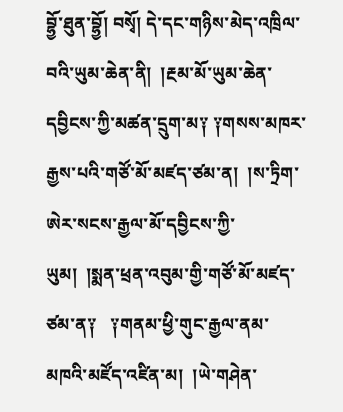བྷྱོ་ཐུན་བྷྱོ། བསྭོ། དེ་དང་གཉིས་མེད་འཁྲིལ་བའི་ཡུམ་ཆེན་ནི།  །རྔམ་མོ་ཡུམ་ཆེན་དབྱིངས་ཀྱི་མཚན་དྲུག་མ༑ ༑གསས་མཁར་རྒྱས་པའི་གཙོ་མོ་མཛད་ཙམ་ན།  །ས་ཏྲིག་ཨེར་སངས་རྒྱལ་མོ་དབྱིངས་ཀྱི་ཡུམ།  །སྨན་ཕྲན་འབུམ་གྱི་གཙོ་མོ་མཛད་ཙམ་ན༑   ༑གནམ་ཕྱི་གུང་རྒྱལ་ནམ་མཁའི་མཛོད་འཛིན་མ།  །ཡེ་གཤེན་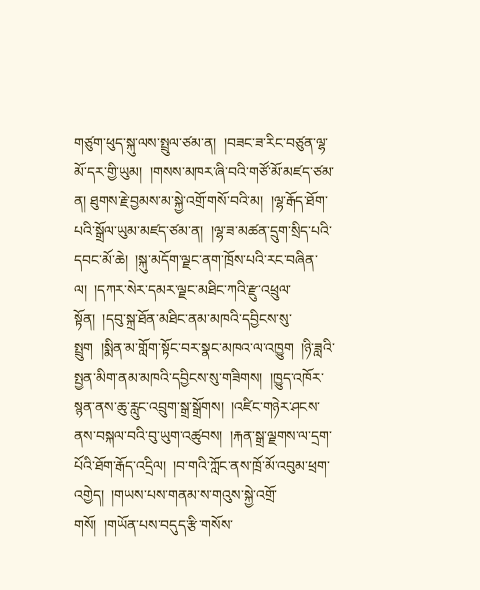གཙུག་ཕུད་སྐུ་ལས་སྤྲུལ་ཙམ་ན།  །བཟང་ཟ་རིང་བཙུན་ལྷ་མོ་དར་གྱི་ཡུམ།  །གསས་མཁར་ཞི་བའི་གཙོ་མོ་མཛད་ཙམ་ན། ཐུགས་རྗེ་བྱམས་མ་སྐྱེ་འགྲོ་གསོ་བའི་མ།  །ལྷ་རྒོད་ཐོག་པའི་སྒྲོལ་ཡུམ་མཛད་ཙམ་ན།  །ལྷ་ཟ་མཚན་དྲུག་སྲིད་པའི་དབང་མོ་ཆེ།  །སྐུ་མདོག་ལྗང་ནག་ཁྲོས་པའི་རང་བཞིན་ལ།  །དཀར་སེར་དམར་ལྗང་མཐིང་ཀའི་རྫུ་འཕྲུལ་སྟོན།  །དབུ་སྐྲ་ཐོན་མཐིང་ནམ་མཁའི་དབྱིངས་སུ་སྤྲུག  །སྨིན་མ་གློག་སྟོང་བར་སྣང་མཁའ་ལ་འཁྱུག  །ཉི་ཟླའི་སྤྱན་མིག་ནམ་མཁའི་དབྱིངས་སུ་གཟིགས།  །ཁྱུད་འཁོར་སྙན་ནས་ཆུ་རླུང་འབྲུག་སྒྲ་སྒྲོགས།  །འཛིང་གཉེར་ཤངས་ནས་བསྐལ་བའི་བུ་ཡུག་འཚུབས།  །རྐན་སྒྲ་ལྗགས་ལ་དྲག་པོའི་ཐོག་རྒོད་འདྲིལ།  །བ་གའི་ཀློང་ནས་ཁྲོ་མོ་འབུམ་ཕྲག་འགྱེད།  །གཡས་པས་གནམ་ས་གའུས་སྐྱེ་འགྲོ་གསོ།  །གཡོན་པས་བདུད་རྩི་གསོས་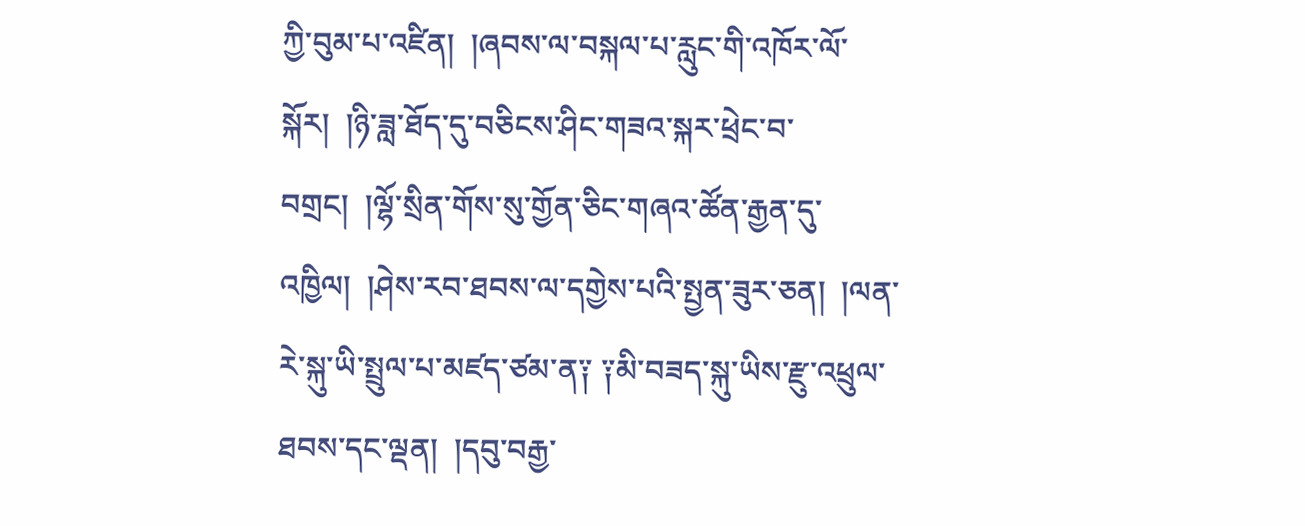ཀྱི་བུམ་པ་འཛིན།  །ཞབས་ལ་བསྐལ་པ་རླུང་གི་འཁོར་ལོ་སྐོར།  །ཉི་ཟླ་ཐོད་དུ་བཅིངས་ཤིང་གཟའ་སྐར་ཕྲེང་བ་བགྲང།  །ལྷོ་སྲིན་གོས་སུ་གྱོན་ཅིང་གཞའ་ཚོན་རྒྱན་དུ་འཁྱིལ།  །ཤེས་རབ་ཐབས་ལ་དགྱེས་པའི་སྤྱན་ཟུར་ཅན།  །ལན་རེ་སྐུ་ཡི་སྤྲུལ་པ་མཛད་ཙམ་ན༑ ༑མི་བཟད་སྐུ་ཡིས་རྫུ་འཕྲུལ་ཐབས་དང་ལྡན།  །དབུ་བརྒྱ་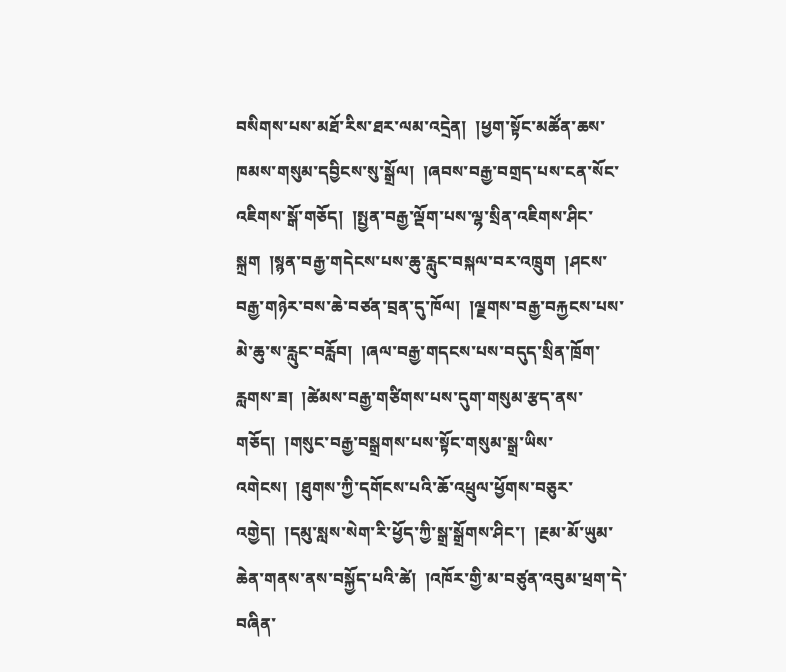བསིགས་པས་མཐོ་རིས་ཐར་ལམ་འདྲེན།  །ཕྱག་སྟོང་མཚོན་ཆས་ཁམས་གསུམ་དབྱིངས་སུ་སྒྲོལ།  །ཞབས་བརྒྱ་བགྲད་པས་ངན་སོང་འཇིགས་སྒོ་གཅོད།  །སྤྱན་བརྒྱ་ལྡོག་པས་ལྷ་སྲིན་འཇིགས་ཤིང་སྐྲག  །སྙན་བརྒྱ་གདེངས་པས་ཆུ་རླུང་བསྐལ་བར་འཁྲུག  །ཤངས་བརྒྱ་གཉེར་བས་ཆེ་བཙན་བྲན་དུ་ཁོལ།  །ལྗགས་བརྒྱ་བརྐྱངས་པས་མེ་ཆུ་ས་རླུང་བརློབ།  །ཞལ་བརྒྱ་གདངས་པས་བདུད་སྲིན་ཁྲོག་རླགས་ཟ།  །ཚེམས་བརྒྱ་གཙིགས་པས་དུག་གསུམ་རྩད་ནས་གཅོད།  །གསུང་བརྒྱ་བསྒྲགས་པས་སྟོང་གསུམ་སྒྲ་ཡིས་འགེངས།  །ཐུགས་ཀྱི་དགོངས་པའི་ཆོ་འཕྲུལ་ཕྱོགས་བཅུར་འགྱེད།  །དམུ་སླས་སེག་རི་ཕྱོད་ཀྱི་སྒྲ་སྒྲོགས་ཤིང་།  །རྔམ་མོ་ཡུམ་ཆེན་གནས་ནས་བསྐྱོད་པའི་ཚེ།  །འཁོར་གྱི་མ་བཙུན་འབུམ་ཕྲག་དེ་བཞིན་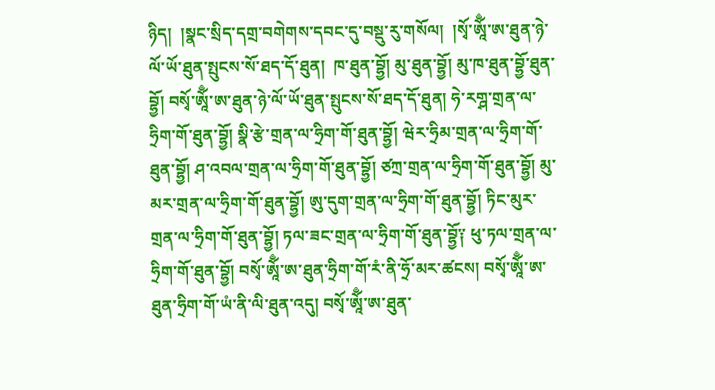ཉིད།  །སྣང་སྲིད་དགྲ་བགེགས་དབང་དུ་བསྡུ་རུ་གསོལ།  །སྭོ་ཨཱོྃ་ཨ་ཐུན་ཉེ་ལོ་ཡོ་ཐུན་སྤུངས་སོ་ཐད་དོ་ཐུན།  ཁ་ཐུན་བྷྱོ། མུ་ཐུན་བྷྱོ། མུ་ཁ་ཐུན་བྷྱོ་ཐུན་བྷྱོ། བསྭོ་ཨཱོྃ་ཨ་ཐུན་ཉེ་ལོ་ཡོ་ཐུན་སྤུངས་སོ་ཐད་དོ་ཐུན། ཧེ་རགྴ་གྲན་ལ་ཧྲིག་གོ་ཐུན་བྷྱོ། སྣི་རྩེ་གྲན་ལ་ཧྲིག་གོ་ཐུན་བྷྱོ། ཝེར་ཧྲིམ་གྲན་ལ་ཧྲིག་གོ་ཐུན་བྷྱོ། ཤ་འབལ་གྲན་ལ་ཧྲིག་གོ་ཐུན་བྷྱོ། ཙཀྲ་གྲན་ལ་ཧྲིག་གོ་ཐུན་བྷྱོ། མུ་མར་གྲན་ལ་ཧྲིག་གོ་ཐུན་བྷྱོ། ཨུ་དུག་གྲན་ལ་ཧྲིག་གོ་ཐུན་བྷྱོ། ཏིང་མུར་གྲན་ལ་ཧྲིག་གོ་ཐུན་བྷྱོ། ཏལ་ཟང་གྲན་ལ་ཧྲིག་གོ་ཐུན་བྷྱོ༑ ཕུ་ཏལ་གྲན་ལ་ཧྲིག་གོ་ཐུན་བྷྱོ། བསྭོ་ཨཱོྃ་ཨ་ཐུན་ཧྲིག་གོ་རཾ་ནི་ཧྲོ་མར་ཚངས། བསྭོ་ཨཱོྃ་ཨ་ཐུན་ཧྲིག་གོ་ཡཾ་ནི་ལི་ཐུན་འདུ། བསྭོ་ཨཱོྃ་ཨ་ཐུན་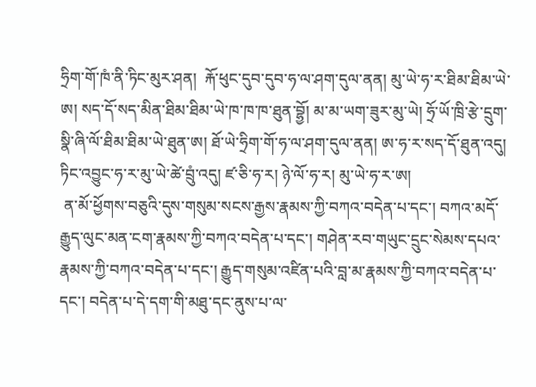ཧྲིག་གོ་ཁཾ་ནི་ཏིང་མུར་ཤན།  རྐོ་ཕུང་དུབ་དུབ་ཧ་ལ་ཤག་དུལ་ནན། མུ་ཡེ་ཧ་ར་ཐིམ་ཐིམ་ཡེ་ཨ། སད་དོ་སད་མིན་ཐིམ་ཐིམ་ཡེ་ཁ་ཁ་ཁ་ཐུན་བྷྱོ། མ་མ་ཡག་ཟུར་མུ་ཡེ། ཧྲོ་ཡོ་ཁྲི་རྩེ་དྲུག་སྣི་ཞི་ལོ་ཐིམ་ཐིམ་ཡེ་ཐུན་ཨ། ཐོ་ཡེ་ཧྲིག་གོ་ཧ་ལ་ཤག་དུལ་ནན། ཨ་ཧ་ར་སད་དོ་ཐུན་འདུ། ཏིང་འབྱུང་ཧ་ར་མུ་ཡེ་ཚེ་བྲུཾ་འདུ། ཛ་ཅི་ཧ་ར། ཉེ་ལོ་ཧ་ར། མུ་ཡེ་ཧ་ར་ཨ།
 ན་མོ་ཕྱོགས་བཅུའི་དུས་གསུམ་སངས་རྒྱས་རྣམས་ཀྱི་བཀའ་བདེན་པ་དང་། བཀའ་མདོ་རྒྱུད་ལུང་མན་ངག་རྣམས་ཀྱི་བཀའ་བདེན་པ་དང་། གཤེན་རབ་གཡུང་དྲུང་སེམས་དཔའ་རྣམས་ཀྱི་བཀའ་བདེན་པ་དང་། རྒྱུད་གསུམ་འཛིན་པའི་བླ་མ་རྣམས་ཀྱི་བཀའ་བདེན་པ་དང་། བདེན་པ་དེ་དག་གི་མཐུ་དང་ནུས་པ་ལ་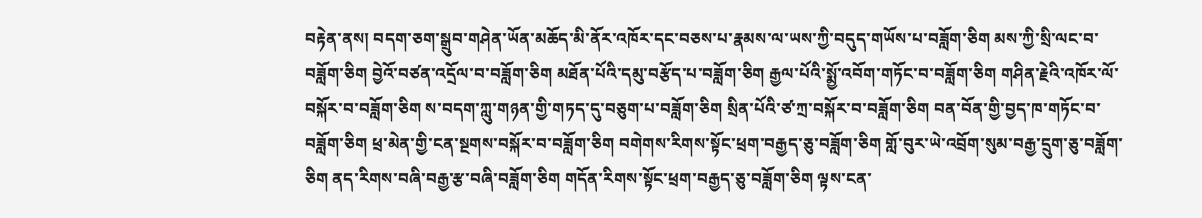བརྟེན་ནས། བདག་ཅག་སྒྲུབ་གཤེན་ཡོན་མཆོད་མི་ནོར་འཁོར་དང་བཅས་པ་རྣམས་ལ་ཡས་ཀྱི་བདུད་གཡོས་པ་བཟློག་ཅིག མས་ཀྱི་སྲི་ལང་བ་བཟློག་ཅིག བྱེའོ་བཙན་འདྲོལ་བ་བཟློག་ཅིག མཐོན་པོའི་དམུ་བརྩོད་པ་བཟློག་ཅིག རྒྱལ་པོའི་སྨྱོ་འབོག་གཏོང་བ་བཟློག་ཅིག གཤིན་རྗེའི་འཁོར་ལོ་བསྐོར་བ་བཟློག་ཅིག ས་བདག་ཀླུ་གཉན་གྱི་གཏད་དུ་བཅུག་པ་བཟློག་ཅིག སྲིན་པོའི་ཙ་ཀྲ་བསྐོར་བ་བཟློག་ཅིག བན་བོན་གྱི་བྱད་ཁ་གཏོང་བ་བཟློག་ཅིག ཕྲ་མེན་གྱི་ངན་སྔགས་བསྐོར་བ་བཟློག་ཅིག བགེགས་རིགས་སྟོང་ཕྲག་བརྒྱད་ཅུ་བཟློག་ཅིག གློ་བུར་ཡེ་འབྲོག་སུམ་བརྒྱ་དྲུག་ཅུ་བཟློག་ཅིག ནད་རིགས་བཞི་བརྒྱ་རྩ་བཞི་བཟློག་ཅིག གདོན་རིགས་སྟོང་ཕྲག་བརྒྱད་ཅུ་བཟློག་ཅིག ལྟས་ངན་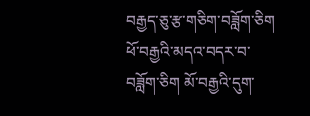བརྒྱད་ཅུ་རྩ་གཅིག་བཟློག་ཅིག ཕོ་བརྒྱའི་མདའ་བདར་བ་བཟློག་ཅིག མོ་བརྒྱའི་དུག་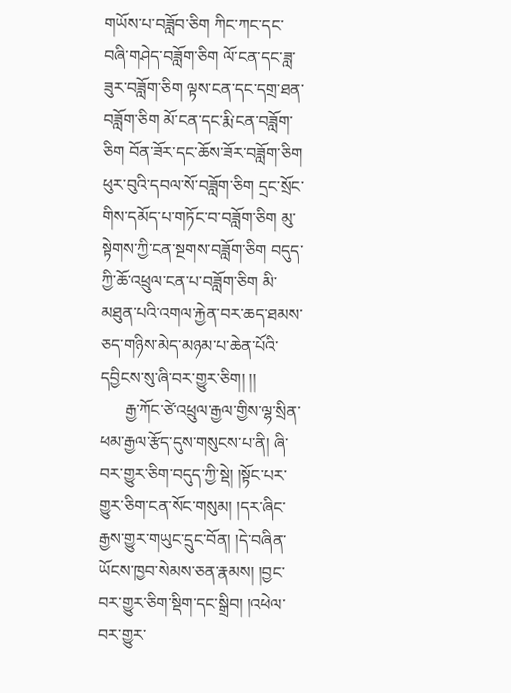གཡོས་པ་བཟློབ་ཅིག ཀིང་ཀང་དང་བཞི་གཤེད་བཟློག་ཅིག ལོ་ངན་དང་ཟླ་ཟུར་བཟློག་ཅིག ལྟས་ངན་དང་དགྲ་ཐན་བཟློག་ཅིག མོ་ངན་དང་རྨི་ངན་བཟློག་ཅིག བོན་ཟོར་དང་ཆོས་ཟོར་བཟློག་ཅིག ཕུར་བུའི་དབལ་སོ་བཟློག་ཅིག དྲང་སྲོང་གིས་དམོད་པ་གཏོང་བ་བཟློག་ཅིག མུ་སྟེགས་ཀྱི་ངན་སྔགས་བཟློག་ཅིག བདུད་ཀྱི་ཆོ་འཕྲུལ་ངན་པ་བཟློག་ཅིག མི་མཐུན་པའི་འགལ་རྐྱེན་བར་ཆད་ཐམས་ཅད་གཉིས་མེད་མཉམ་པ་ཆེན་པོའི་དབྱིངས་སུ་ཞི་བར་གྱུར་ཅིག། །།
      རྒྱ་ཀོང་ཙེ་འཕྲུལ་རྒྱལ་གྱིས་ལྷ་སྲིན་ཕམ་རྒྱལ་རྩོད་དུས་གསུངས་པ་ནི། ཞི་བར་གྱུར་ཅིག་བདུད་ཀྱི་སྡེ། །སྟོང་པར་གྱུར་ཅིག་ངན་སོང་གསུམ། །དར་ཞིང་རྒྱས་གྱུར་གཡུང་དྲུང་བོན། །དེ་བཞིན་ཡོངས་ཁྱབ་སེམས་ཅན་རྣམས། །བྱང་བར་གྱུར་ཅིག་སྡིག་དང་སྒྲིབ། །འཕེལ་བར་གྱུར་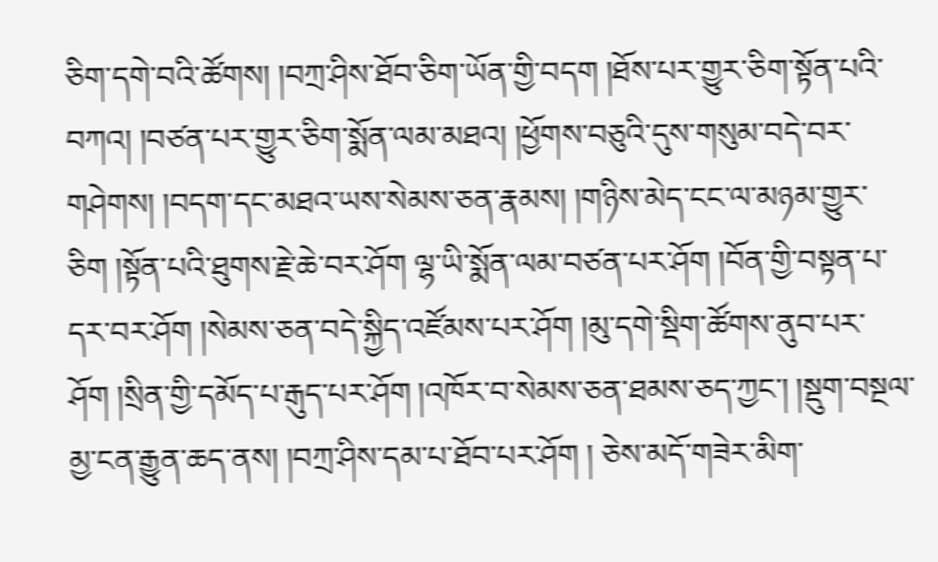ཅིག་དགེ་བའི་ཚོགས། །བཀྲ་ཤིས་ཐོབ་ཅིག་ཡོན་གྱི་བདག །ཐོས་པར་གྱུར་ཅིག་སྟོན་པའི་བཀའ། །བཙན་པར་གྱུར་ཅིག་སྨོན་ལམ་མཐའ། །ཕྱོགས་བཅུའི་དུས་གསུམ་བདེ་བར་གཤེགས། །བདག་དང་མཐའ་ཡས་སེམས་ཅན་རྣམས། །གཉིས་མེད་ངང་ལ་མཉམ་གྱུར་ཅིག །སྟོན་པའི་ཐུགས་རྗེ་ཆེ་བར་ཤོག ལྷ་ཡི་སྨོན་ལམ་བཙན་པར་ཤོག །བོན་གྱི་བསྟན་པ་དར་བར་ཤོག །སེམས་ཅན་བདེ་སྐྱིད་འཛོམས་པར་ཤོག །མུ་དགེ་སྡིག་ཚོགས་ནུབ་པར་ཤོག །སྲིན་གྱི་དམོད་པ་རྒུད་པར་ཤོག །འཁོར་བ་སེམས་ཅན་ཐམས་ཅད་ཀྱང་། །སྡུག་བསྔལ་མྱ་ངན་རྒྱུན་ཆད་ནས། །བཀྲ་ཤིས་དམ་པ་ཐོབ་པར་ཤོག ། ཅེས་མདོ་གཟེར་མིག་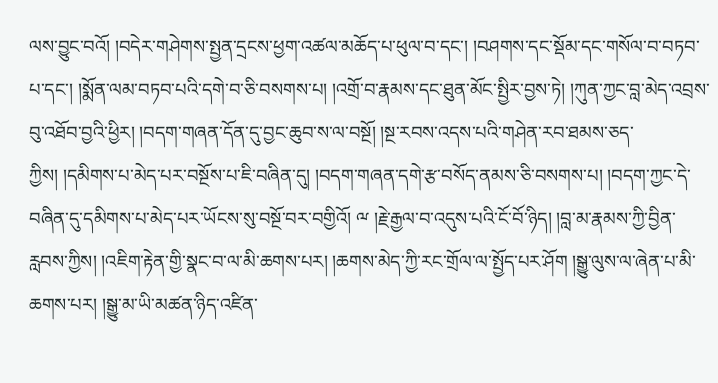ལས་བྱུང་བའོ། །བདེར་གཤེགས་སྤྱན་དྲངས་ཕྱག་འཚལ་མཆོད་པ་ཕུལ་བ་དང་། །བཤགས་དང་སྡོམ་དང་གསོལ་བ་བཏབ་པ་དང་། །སྨོན་ལམ་བཏབ་པའི་དགེ་བ་ཅི་བསགས་པ། །འགྲོ་བ་རྣམས་དང་ཐུན་མོང་སྤྱིར་བྱས་ཏེ། །ཀུན་ཀྱང་བླ་མེད་འབྲས་བུ་འཐོབ་བྱའི་ཕྱིར། །བདག་གཞན་དོན་དུ་བྱང་ཆུབ་ས་ལ་བསྔོ། །སྔ་རབས་འདས་པའི་གཤེན་རབ་ཐམས་ཅད་ཀྱིས། །དམིགས་པ་མེད་པར་བསྔོས་པ་ཇི་བཞིན་དུ། །བདག་གཞན་དགེ་རྩ་བསོད་ནམས་ཅི་བསགས་པ། །བདག་ཀྱང་དེ་བཞིན་དུ་དམིགས་པ་མེད་པར་ཡོངས་སུ་བསྔོ་བར་བགྱིའོ། ྋ །རྗེ་རྒྱལ་བ་འདུས་པའི་ངོ་བོ་ཉིད། །བླ་མ་རྣམས་ཀྱི་བྱིན་རླབས་ཀྱིས། །འཇིག་རྟེན་གྱི་སྣང་བ་ལ་མི་ཆགས་པར། །ཆགས་མེད་ཀྱི་རང་གྲོལ་ལ་སྤྱོད་པར་ཤོག །སྒྱུ་ལུས་ལ་ཞེན་པ་མི་ཆགས་པར། །སྒྱུ་མ་ཡི་མཚན་ཉིད་འཛིན་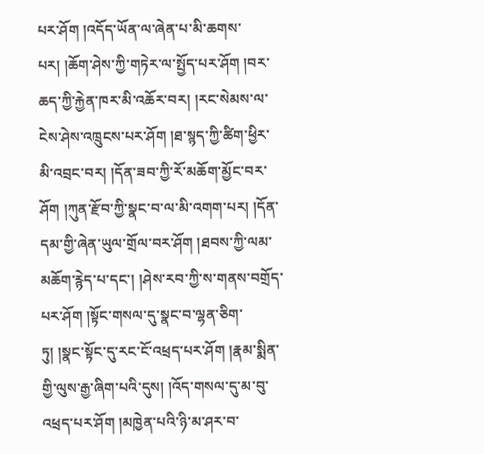པར་ཤོག །འདོད་ཡོན་ལ་ཞེན་པ་མི་ཆགས་པར། །ཆོག་ཤེས་ཀྱི་གཏེར་ལ་སྤྱོད་པར་ཤོག །བར་ཆད་ཀྱི་རྐྱེན་ཁར་མི་འཆོར་བར། །རང་སེམས་ལ་ངེས་ཤེས་འཁྲུངས་པར་ཤོག །ཐ་སྙད་ཀྱི་ཚིག་ཕྱིར་མི་འབྲང་བར། །དོན་ཟབ་ཀྱི་རོ་མཆོག་མྱོང་བར་ཤོག །ཀུན་རྫོབ་ཀྱི་སྣང་བ་ལ་མི་འགག་པར། །དོན་དམ་གྱི་ཞེན་ཡུལ་གྲོལ་བར་ཤོག །ཐབས་ཀྱི་ལམ་མཆོག་རྙེད་པ་དང་། །ཤེས་རབ་ཀྱི་ས་གནས་བགྲོད་པར་ཤོག །སྟོང་གསལ་དུ་སྣང་བ་ལྷན་ཅིག་ཏུ། །སྣང་སྟོང་དུ་རང་ངོ་འཕྲད་པར་ཤོག །རྣམ་སྨིན་གྱི་ལུས་རྒྱ་ཞིག་པའི་དུས། །འོད་གསལ་དུ་མ་བུ་འཕྲད་པར་ཤོག །མཁྱེན་པའི་ཉི་མ་ཤར་བ་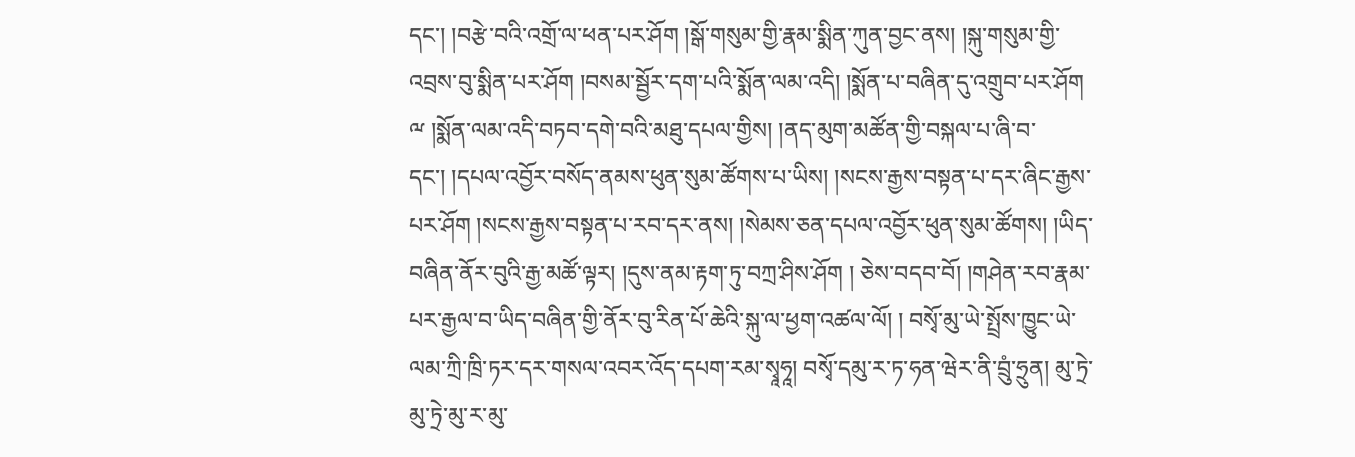དང་། །བརྩེ་བའི་འགྲོ་ལ་ཕན་པར་ཤོག །སྒོ་གསུམ་གྱི་རྣམ་སྨིན་ཀུན་བྱང་ནས། །སྐུ་གསུམ་གྱི་འབྲས་བུ་སྨིན་པར་ཤོག །བསམ་སྦྱོར་དག་པའི་སྨོན་ལམ་འདི། །སྨོན་པ་བཞིན་དུ་འགྲུབ་པར་ཤོག ྋ །སྨོན་ལམ་འདི་བཏབ་དགེ་བའི་མཐུ་དཔལ་གྱིས། །ནད་མུག་མཚོན་གྱི་བསྐལ་པ་ཞི་བ་དང་། །དཔལ་འབྱོར་བསོད་ནམས་ཕུན་སུམ་ཚོགས་པ་ཡིས། །སངས་རྒྱས་བསྟན་པ་དར་ཞིང་རྒྱས་པར་ཤོག །སངས་རྒྱས་བསྟན་པ་རབ་དར་ནས། །སེམས་ཅན་དཔལ་འབྱོར་ཕུན་སུམ་ཚོགས། །ཡིད་བཞིན་ནོར་བུའི་རྒྱ་མཚོ་ལྟར། །དུས་ནམ་རྟག་ཏུ་བཀྲ་ཤིས་ཤོག ། ཅེས་བདབ་བོ། །གཤེན་རབ་རྣམ་པར་རྒྱལ་བ་ཡིད་བཞིན་གྱི་ནོར་བུ་རིན་པོ་ཆེའི་སྐུ་ལ་ཕྱག་འཚལ་ལོ། ། བསྭོ་མུ་ཡེ་སྤྲོས་ཁྱུང་ཡེ་ལམ་ཀྲི་ཁྲི་ཏར་དར་གསལ་འབར་འོད་དཔག་རམ་སྭཱཧཱ། བསྭོ་དམུ་ར་ཏ་ཧན་ཝེར་ནི་བྲུཾ་ཧྲུན། མུ་ཏྲེ་མུ་ཏྲེ་མུ་ར་མུ་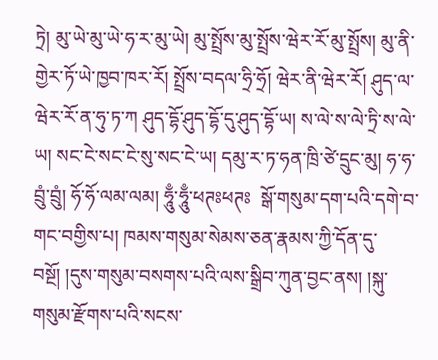ཏྲེ། མུ་ཡེ་མུ་ཡེ་ཧ་ར་མུ་ཡེ། མུ་སྤྲོས་མུ་སྤྲོས་ཝེར་རོ་མུ་སྤྲོས། མུ་ནི་གྱེར་ཏོ་ཡེ་ཁྱབ་ཁར་རོ། སྤྲོས་བདལ་ཧྲི་ཧྲོ། ཝེར་ནི་ཝེར་རོ། ཤུད་ལ་ཝེར་རོ་ན་ཧུ་ཏ་ཀ ཤུད་དྷོ་ཤུད་དྷོ་དུ་ཤུད་དྷོ་ཡ། ས་ལེ་ས་ལེ་ཏྲི་ས་ལེ་ཡ། སང་ངེ་སང་ངེ་སུ་སང་ངེ་ཡ། དམུ་ར་ཏ་ཧན་ཁྲི་ཙེ་དྲུང་མུ། ཧ་ཧ་བྲུཾ་བྲུཾ། ཧོ་ཧོ་ལམ་ལམ། ཧཱུྃ་ཧཱུྃ་ཕཊཿཕཊཿ  སྒོ་གསུམ་དག་པའི་དགེ་བ་གང་བགྱིས་པ། ཁམས་གསུམ་སེམས་ཅན་རྣམས་ཀྱི་དོན་དུ་བསྔོ། །དུས་གསུམ་བསགས་པའི་ལས་སྒྲིབ་ཀུན་བྱང་ནས། །སྐུ་གསུམ་རྫོགས་པའི་སངས་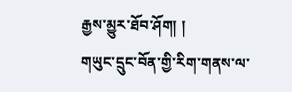རྒྱས་མྱུར་ཐོབ་ཤོག། །
གཡུང་དྲུང་བོན་གྱི་རིག་གནས་ལ་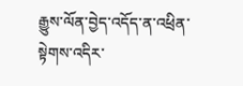རྒྱུས་ལོན་བྱེད་འདོད་ན་འཕྲིན་སྟེགས་འདིར་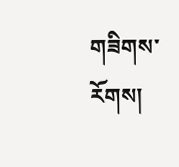གཟིགས་རོགས།